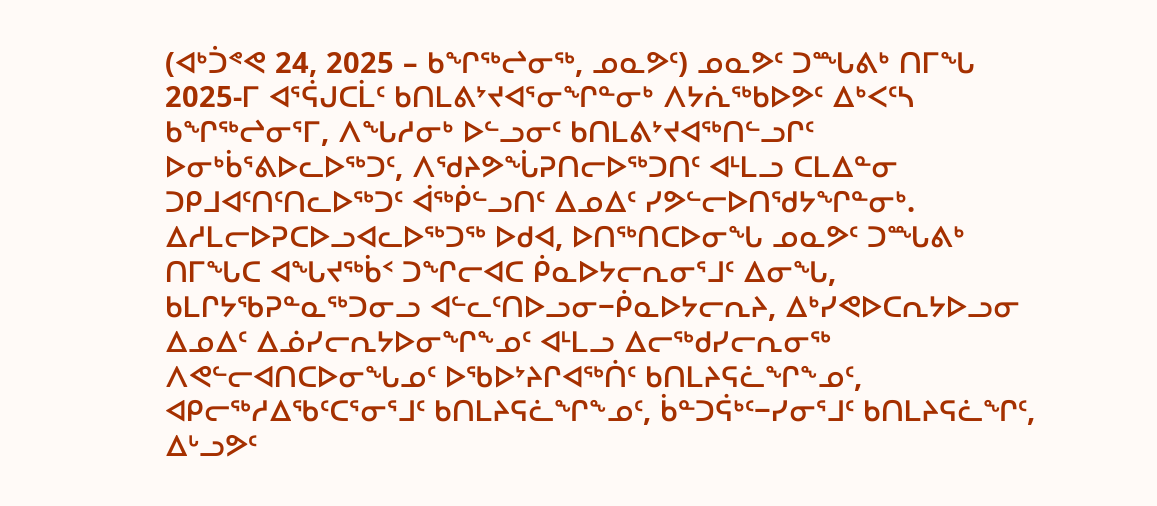(ᐊᒃᑑᕝᕙ 24, 2025 – ᑲᖏᖅᖠᓂᖅ, ᓄᓇᕗᑦ) ᓄᓇᕗᑦ ᑐᙵᕕᒃ ᑎᒥᖓ 2025-ᒥ ᐊᕐᕌᒍᑕᒫᑦ ᑲᑎᒪᕕᔾᔪᐊᕐᓂᖏᓐᓂᒃ ᐱᔭᕇᖅᑲᐅᕗᑦ ᐃᒃᐸᑦᓴ ᑲᖏᖅᖠᓂᕐᒥ, ᐱᖓᓱᓂᒃ ᐅᓪᓗᓂᑦ ᑲᑎᒪᕕᔾᔪᐊᖅᑎᓪᓗᒋᑦ ᐅᓂᒃᑳᕐᕕᐅᓚᐅᖅᑐᑦ, ᐱᖁᔨᕗᖔᕈᑎᓕᐅᖅᑐᑎᑦ ᐊᒻᒪᓗ ᑕᒪᐃᓐᓂ ᑐᑭᒧᐊᑦᑎᑦᑎᓚᐅᖅᑐᑦ ᐋᖅᑮᓪᓗᑎᑦ ᐃᓄᐃᑦ ᓯᕗᓪᓕᐅᑎᖁᔭᖏᓐᓂᒃ. ᐃᓱᒪᓕᐅᕈᑕᐅᓗᐊᓚᐅᖅᑐᖅ ᐅᑯᐊ, ᐅᑎᖅᑎᑕᐅᓂᖓ ᓄᓇᕗᑦ ᑐᙵᕕᒃ ᑎᒥᖓᑕ ᐊᖓᔪᖅᑳᑉ ᑐᖏᓕᐊᑕ ᑮᓇᐅᔭᓕᕆᓂᕐᒧᑦ ᐃᓂᖓ, ᑲᒪᒋᔭᖃᕈᓐᓇᖅᑐᓂᓗ ᐊᓪᓚᑦᑎᐅᓗᓂ−ᑮᓇᐅᔭᓕᕆᔨ, ᐃᒃᓯᕙᐅᑕᕆᔭᐅᓗᓂ ᐃᓄᐃᑦ ᐃᓅᓯᓕᕆᔭᐅᓂᖏᖕᓄᑦ ᐊᒻᒪᓗ ᐃᓕᖅᑯᓯᓕᕆᓂᖅ ᐱᕙᓪᓕᐊᑎᑕᐅᓂᖓᓄᑦ ᐅᖃᐅᔾᔨᒋᐊᖅᑏᑦ ᑲᑎᒪᔨᕋᓛᖏᖕᓄᑦ, ᐊᑭᓕᖅᓱᐃᖃᑦᑕᕐᓂᕐᒧᑦ ᑲᑎᒪᔨᕋᓛᖏᖕᓄᑦ, ᑳᓐᑐᕌᒃᑦ−ᓯᓂᕐᒧᑦ ᑲᑎᒪᔨᕋᓛᖏᑦ, ᐃᒡᓗᕗᑦ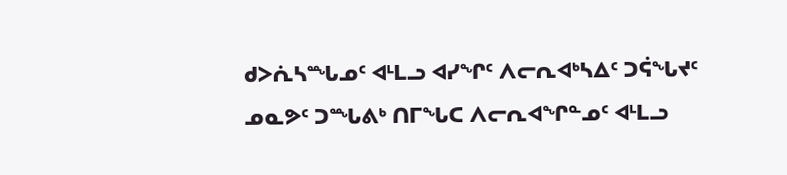ᑯᐳᕇᓴᙵᓄᑦ ᐊᒻᒪᓗ ᐊᓯᖏᑦ ᐱᓕᕆᐊᒃᓴᐃᑦ ᑐᕌᖓᔪᑦ ᓄᓇᕗᑦ ᑐᙵᕕᒃ ᑎᒥᖓᑕ ᐱᓕᕆᐊᖏᓐᓄᑦ ᐊᒻᒪᓗ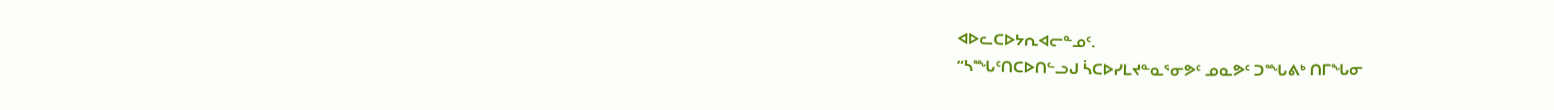ᐊᐅᓚᑕᐅᔭᕆᐊᓕᓐᓄᑦ.
“ᓴᙵᑦᑎᑕᐅᑎᓪᓗᒍ ᓵᑕᐅᓯᒪᔪᓐᓇᕐᓂᕗᑦ ᓄᓇᕗᑦ ᑐᙵᕕᒃ ᑎᒥᖓᓂ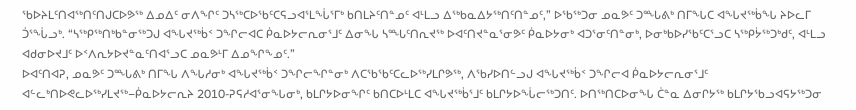ᖃᐅᔨᒪᑦᑎᐊᖅᑎᑦᑎᒍᑕᐅᕗᖅ ᐃᓄᐃᑦ ᓂᐱᖏᑦ ᑐᓴᖅᑕᐅᖃᑦᑕᕋᓗᐊᕐᒪᖔᕐᒥᒃ ᑲᑎᒪᔨᑦᑎᓐᓄᑦ ᐊᒻᒪᓗ ᐃᖅᑲᓇᐃᔭᖅᑎᑦᑎᓐᓄᑦ,” ᐅᖃᖅᑐᓂ ᓄᓇᕗᑦ ᑐᙵᕕᒃ ᑎᒥᖓᑕ ᐊᖓᔪᖅᑳᖓ ᔨᐅᓚᒥ ᑑᕐᖔᓗᒃ. “ᓴᖅᑭᖅᑎᒃᑲᓐᓂᖅᑐᒍ ᐊᖓᔪᖅᑳᑉ ᑐᖏᓕᐊᑕ ᑮᓇᐅᔭᓕᕆᓂᕐᒧᑦ ᐃᓂᖓ ᓴᙵᑦᑎᕆᔪᖅ ᐅᐊᑦᑎᔪᓐᓇᕐᓂᕗᑦ ᑮᓇᐅᔭᓂᒃ ᐊᑐᕐᓂᑦᑎᓐᓂᒃ, ᐅᓂᒃᑲᐅᓯᖃᑦᑕᕐᓗᑕ ᓴᖅᑭᔮᖅᑐᒃᑯᑦ, ᐊᒻᒪᓗ ᐊᑯᓂᐅᔪᒧᑦ ᐅᑉᐱᕆᔭᐅᔪᓐᓇᑦᑎᐊᕐᓗᑕ ᓄᓇᕗᒻᒥ ᐃᓄᖏᖕᓄᑦ.”
ᐅᐊᑦᑎᐊᕈ, ᓄᓇᕗᑦ ᑐᙵᕕᒃ ᑎᒥᖓ ᐱᖓᓱᓂᒃ ᐊᖓᔪᖅᑳᑉ ᑐᖏᓕᖏᓐᓂᒃ ᐱᑕᖃᖃᑦᑕᓚᐅᖅᓯᒪᒋᕗᖅ, ᐱᖃᓯᐅᑎᓪᓗᒍ ᐊᖓᔪᖅᑳᑉ ᑐᖏᓕᐊ ᑮᓇᐅᔭᓕᕆᓂᕐᒧᑦ ᐊᓪᓚᒃᑎᐅᕙᓚᐅᖅᓯᒪᔪᖅ−ᑮᓇᐅᔭᓕᕆᔨ 2010-ᕈᕋᓱᐊᕐᓂᖓᓂᒃ, ᑲᒪᒋᔭᐅᓂᖏᑦ ᑲᑎᑕᐅᒻᒪᑕ ᐊᖓᔪᖅᑳᕐᒧᑦ ᑲᒪᒋᔭᐅᖔᓕᖅᑐᑎᑦ. ᐅᑎᖅᑎᑕᐅᓂᖓ ᑖᓐᓇ ᐃᓂᒋᔭᖅ ᑲᒪᒋᔭᖃᓗᐊᕋᔭᖅᑐᓂ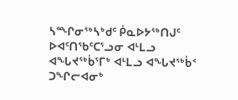ᓴᙱᓂᖅᓴᒃᑯᑦ ᑮᓇᐅᔭᖅᑎᒍᑦ ᐅᐊᑦᑎᖃᑦᑕᕐᓗᓂ ᐊᒻᒪᓗ ᐊᖓᔪᖅᑳᕐᒥᒃ ᐊᒻᒪᓗ ᐊᖓᔪᖅᑳᑉ ᑐᖏᓕᐊᓂᒃ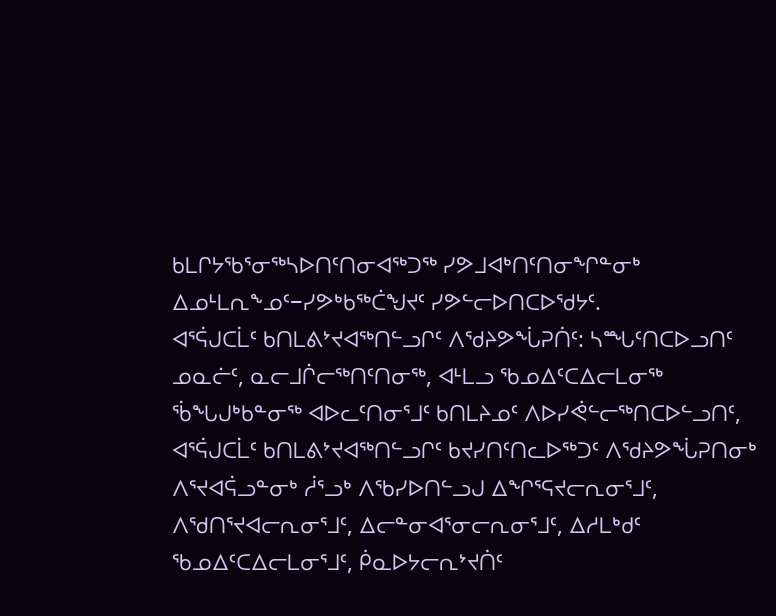ᑲᒪᒋᔭᖃᕐᓂᖅᓴᐅᑎᑦᑎᓂᐊᖅᑐᖅ ᓯᕗᒧᐊᒃᑎᑦᑎᓂᖏᓐᓂᒃ ᐃᓄᒻᒪᕆᖕᓄᑦ−ᓯᕗᒃᑲᖅᑖᖑᔪᑦ ᓯᕗᓪᓕᐅᑎᑕᐅᖁᔭᑦ.
ᐊᕐᕌᒍᑕᒫᑦ ᑲᑎᒪᕕᔾᔪᐊᖅᑎᓪᓗᒋᑦ ᐱᖁᔨᕗᖔᕈᑏᑦ: ᓴᙵᑦᑎᑕᐅᓗᑎᑦ ᓄᓇᓖᑦ, ᓇᓕᒧᒌᓕᖅᑎᑦᑎᓂᖅ, ᐊᒻᒪᓗ ᖃᓄᐃᑦᑕᐃᓕᒪᓂᖅ
ᖄᖓᒍᒃᑲᓐᓂᖅ ᐊᐅᓚᑦᑎᓂᕐᒧᑦ ᑲᑎᒪᔨᓄᑦ ᐱᐅᓯᕚᓪᓕᖅᑎᑕᐅᓪᓗᑎᑦ, ᐊᕐᕌᒍᑕᒫᑦ ᑲᑎᒪᕕᔾᔪᐊᖅᑎᓪᓗᒋᑦ ᑲᔪᓯᑎᑦᑎᓚᐅᖅᑐᑦ ᐱᖁᔨᕗᖔᕈᑎᓂᒃ ᐱᕐᔪᐊᕌᓗᓐᓂᒃ ᓲᕐᓗᒃ ᐱᖃᓯᐅᑎᓪᓗᒍ ᐃᖏᕐᕋᔪᓕᕆᓂᕐᒧᑦ, ᐱᖁᑎᕐᔪᐊᓕᕆᓂᕐᒧᑦ, ᐃᓕᓐᓂᐊᕐᓂᓕᕆᓂᕐᒧᑦ, ᐃᓱᒪᒃᑯᑦ ᖃᓄᐃᑦᑕᐃᓕᒪᓂᕐᒧᑦ, ᑮᓇᐅᔭᓕᕆᔾᔪᑏᑦ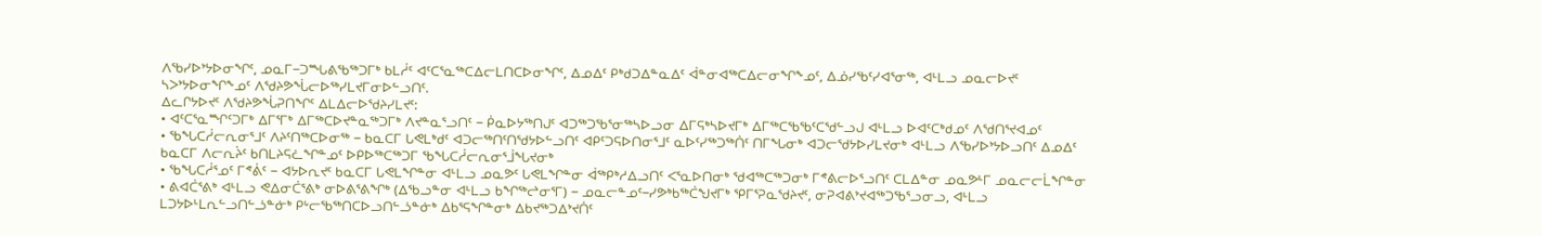ᐱᖃᓯᐅᔾᔭᐅᓂᖏᑦ, ᓄᓇᒥ−ᑐᙵᕕᖃᖅᑐᒥᒃ ᑲᒪᓲᑦ ᐊᑦᑕᕐᓇᖅᑕᐃᓕᒪᑎᑕᐅᓂᖏᑦ, ᐃᓄᐃᑦ ᑭᒃᑯᑐᐃᓐᓇᐃᑦ ᐋᓐᓂᐊᖅᑕᐃᓕᓂᖏᖕᓄᑦ, ᐃᓅᓯᖃᑦᓯᐊᕐᓂᖅ, ᐊᒻᒪᓗ ᓄᓇᓕᐅᔪᑦ ᓴᐳᔾᔭᐅᓂᖏᖕᓄᑦ ᐱᖁᔨᕗᖔᓕᐅᖅᓯᒪᔪᒥᓂᐅᓪᓗᑎᑦ.
ᐃᓚᒋᔭᐅᔪᑦ ᐱᖁᔨᕗᖔᕈᑎᖏᑦ ᐃᒪᐃᓕᐅᖁᔨᓯᒪᔪᑦ:
• ᐊᑦᑕᕐᓇᙱᑦᑐᒥᒃ ᐃᒥᕐᒥᒃ ᐃᒥᖅᑕᐅᔪᓐᓇᖅᑐᒥᒃ ᐱᔪᓐᓇᕐᓗᑎᑦ − ᑮᓇᐅᔭᖅᑎᒍᑦ ᐊᑐᖅᑐᖃᕐᓂᖅᓴᐅᓗᓂ ᐃᒥᕋᒃᓴᐅᔪᒥᒃ ᐃᒥᖅᑕᖃᖃᑦᑕᖁᓪᓗᒍ ᐊᒻᒪᓗ ᐅᐊᑦᑕᒃᑯᓄᑦ ᐱᖁᑎᕐᔪᐊᓄᑦ
• ᖃᖓᑕᓲᓕᕆᓂᕐᒧᑦ ᐱᔨᑦᑎᖅᑕᐅᓂᖅ − ᑲᓇᑕᒥ ᒐᕙᒪᒃᑯᑦ ᐊᑐᓕᖅᑎᑦᑎᖁᔭᐅᓪᓗᑎᑦ ᐊᑭᑦᑐᕋᐅᑎᓂᕐᒧᑦ ᓇᐅᑦᓯᖅᑐᖅᑏᑦ ᑎᒥᖓᓂᒃ ᐊᑐᓕᖁᔭᐅᓯᒪᔪᓂᒃ ᐊᒻᒪᓗ ᐱᖃᓯᐅᔾᔭᐅᓗᑎᑦ ᐃᓄᐃᑦ ᑲᓇᑕᒥ ᐱᓕᕆᔩᑦ ᑲᑎᒪᔨᕋᓛᖏᓐᓄᑦ ᐅᑭᐅᖅᑕᖅᑐᒥ ᖃᖓᑕᓲᓕᕆᓂᕐᒨᖓᔪᓂᒃ
• ᖃᖓᑕᓲᕐᓄᑦ ᒥᕝᕖᑦ − ᐊᔭᐅᕆᔪᑦ ᑲᓇᑕᒥ ᒐᕙᒪᖏᓐᓂ ᐊᒻᒪᓗ ᓄᓇᕗᑦ ᒐᕙᒪᖏᓐᓂ ᐋᖅᑭᒃᓱᐃᓗᑎᑦ ᐸᕐᓇᐅᑎᓂᒃ ᖁᐊᖅᑕᖅᑐᓂᒃ ᒥᕝᕕᓕᐅᕐᓗᑎᑦ ᑕᒪᐃᓐᓂ ᓄᓇᕗᒻᒥ ᓄᓇᓕᓕᒫᖏᓐᓂ
• ᕕᐊᑖᕐᕕᒃ ᐊᒻᒪᓗ ᕙᐃᓂᑖᕐᕕᒃ ᓂᐅᕕᕐᕕᖏᒃ (ᐃᖃᓗᓐᓂ ᐊᒻᒪᓗ ᑲᖏᖅᖠᓂᕐᒥ) − ᓄᓇᓕᓐᓄᑦ−ᓯᕗᒃᑲᖅᑖᖑᔪᒥᒃ ᕿᒥᕐᕈᓇᖁᔨᔪᑦ, ᓂᕈᐊᕕᔾᔪᐊᖅᑐᖃᕐᓗᓂᓗ, ᐊᒻᒪᓗ ᒪᑐᔭᐅᒻᒪᕆᓪᓗᑎᓪᓘᓐᓃᒃ ᑭᒡᓕᖃᖅᑎᑕᐅᓗᑎᓪᓘᓐᓃᒃ ᐃᑲᕐᕋᖏᓐᓂᒃ ᐃᑲᔪᖅᑐᐃᔾᔪᑏᑦ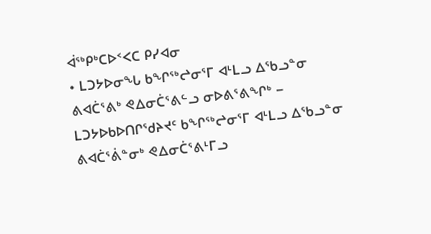ᐋᖅᑭᒃᑕᐅᑉᐸᑕ ᑭᓯᐊᓂ
• ᒪᑐᔭᐅᓂᖓ ᑲᖏᖅᖠᓂᕐᒥ ᐊᒻᒪᓗ ᐃᖃᓗᓐᓂ ᕕᐊᑖᕐᕕᒃ ᕙᐃᓂᑖᕐᕕᓪᓗ ᓂᐅᕕᕐᕕᖏᒃ − ᒪᑐᔭᐅᑲᐅᑎᒋᖁᔨᔪᑦ ᑲᖏᖅᖠᓂᕐᒥ ᐊᒻᒪᓗ ᐃᖃᓗᓐᓂ ᕕᐊᑖᕐᕖᓐᓂᒃ ᕙᐃᓂᑖᕐᕕᒻᒥᓗ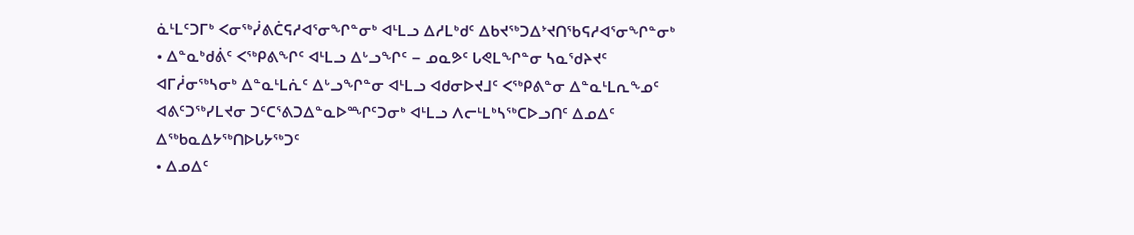ᓈᒻᒪᑦᑐᒥᒃ ᐸᓂᖅᓰᕕᑖᕋᓱᐊᕐᓂᖏᓐᓂᒃ ᐊᒻᒪᓗ ᐃᓱᒪᒃᑯᑦ ᐃᑲᔪᖅᑐᐃᔾᔪᑎᖃᕋᓱᐊᕐᓂᖏᓐᓂᒃ
• ᐃᓐᓇᒃᑯᕖᑦ ᐸᖅᑭᕕᖏᑦ ᐊᒻᒪᓗ ᐃᒡᓗᖏᑦ − ᓄᓇᕗᑦ ᒐᕙᒪᖏᓐᓂ ᓴᓇᖁᔨᔪᑦ ᐊᒥᓲᓂᖅᓴᓂᒃ ᐃᓐᓇᒻᒪᕇᑦ ᐃᒡᓗᖏᓐᓂ ᐊᒻᒪᓗ ᐊᑯᓂᐅᔪᒧᑦ ᐸᖅᑭᕕᓐᓂ ᐃᓐᓇᒻᒪᕆᖕᓄᑦ ᐊᕕᑦᑐᖅᓯᒪᔪᓂ ᑐᑦᑕᕐᕕᑐᐃᓐᓇᐅᙱᑦᑐᓂᒃ ᐊᒻᒪᓗ ᐱᓕᒻᒪᒃᓴᖅᑕᐅᓗᑎᑦ ᐃᓄᐃᑦ ᐃᖅᑲᓇᐃᔭᖅᑎᐅᒐᔭᖅᑐᑦ
• ᐃᓄᐃᑦ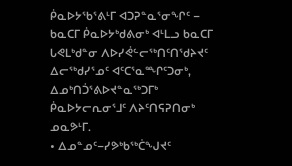ᑮᓇᐅᔭᖃᕐᕕᒻᒥ ᐊᑐᕈᓐᓇᕐᓂᖏᑦ − ᑲᓇᑕᒥ ᑮᓇᐅᔭᒃᑯᕕᓂᒃ ᐊᒻᒪᓗ ᑲᓇᑕᒥ ᒐᕙᒪᒃᑯᓐᓂ ᐱᐅᓯᕚᓪᓕᖅᑎᑦᑎᖁᔨᔪᑦ ᐃᓕᖅᑯᓯᕐᓄᑦ ᐊᑦᑕᕐᓇᙱᑦᑐᓂᒃ, ᐃᓄᒃᑎᑑᕐᕕᐅᔪᓐᓇᖅᑐᒥᒃ ᑮᓇᐅᔭᓕᕆᓂᕐᒧᑦ ᐱᔨᑦᑎᕋᕈᑎᓂᒃ ᓄᓇᕗᒻᒥ.
• ᐃᓄᓐᓄᑦ−ᓯᕗᒃᑲᖅᑖᖑᔪᑦ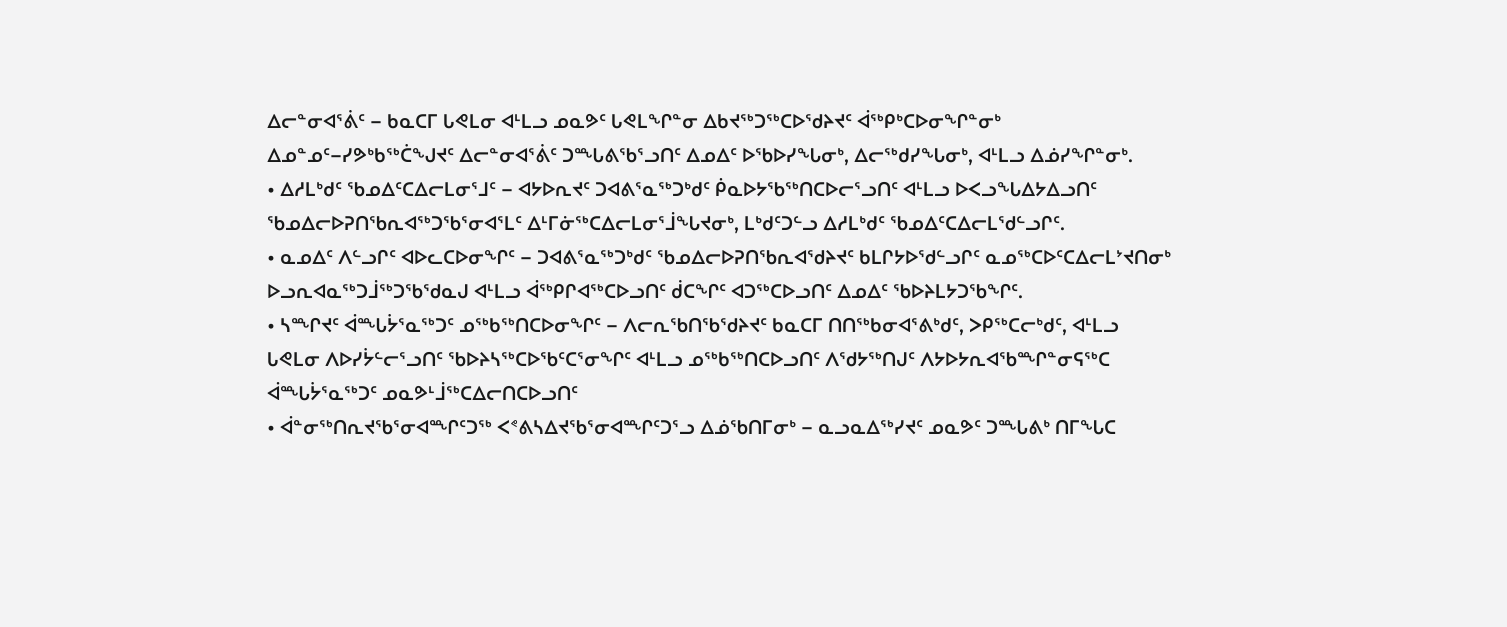ᐃᓕᓐᓂᐊᕐᕖᑦ − ᑲᓇᑕᒥ ᒐᕙᒪᓂ ᐊᒻᒪᓗ ᓄᓇᕗᑦ ᒐᕙᒪᖏᓐᓂ ᐃᑲᔪᖅᑐᖅᑕᐅᖁᔨᔪᑦ ᐋᖅᑭᒃᑕᐅᓂᖏᓐᓂᒃ ᐃᓄᓐᓄᑦ−ᓯᕗᒃᑲᖅᑖᖑᔪᑦ ᐃᓕᓐᓂᐊᕐᕖᑦ ᑐᙵᕕᖃᕐᓗᑎᑦ ᐃᓄᐃᑦ ᐅᖃᐅᓯᖓᓂᒃ, ᐃᓕᖅᑯᓯᖓᓂᒃ, ᐊᒻᒪᓗ ᐃᓅᓯᖏᓐᓂᒃ.
• ᐃᓱᒪᒃᑯᑦ ᖃᓄᐃᑦᑕᐃᓕᒪᓂᕐᒧᑦ − ᐊᔭᐅᕆᔪᑦ ᑐᐊᕕᕐᓇᖅᑐᒃᑯᑦ ᑮᓇᐅᔭᖃᖅᑎᑕᐅᓕᕐᓗᑎᑦ ᐊᒻᒪᓗ ᐅᐸᓗᖓᐃᔭᐃᓗᑎᑦ ᖃᓄᐃᓕᐅᕈᑎᖃᕆᐊᖅᑐᖃᕐᓂᐊᕐᒪᑦ ᐃᒻᒥᓃᖅᑕᐃᓕᒪᓂᕐᒨᖓᔪᓂᒃ, ᒪᒃᑯᑦᑐᓪᓗ ᐃᓱᒪᒃᑯᑦ ᖃᓄᐃᑦᑕᐃᓕᒪᖁᓪᓗᒋᑦ.
• ᓇᓄᐃᑦ ᐱᓪᓗᒋᑦ ᐊᐅᓚᑕᐅᓂᖏᑦ − ᑐᐊᕕᕐᓇᖅᑐᒃᑯᑦ ᖃᓄᐃᓕᐅᕈᑎᖃᕆᐊᖁᔨᔪᑦ ᑲᒪᒋᔭᐅᖁᓪᓗᒋᑦ ᓇᓄᖅᑕᐅᑦᑕᐃᓕᒪᔾᔪᑎᓂᒃ ᐅᓗᕆᐊᓇᖅᑐᒨᖅᑐᖃᖁᓇᒍ ᐊᒻᒪᓗ ᐋᖅᑭᒋᐊᖅᑕᐅᓗᑎᑦ ᑰᑕᖏᑦ ᐊᑐᖅᑕᐅᓗᑎᑦ ᐃᓄᐃᑦ ᖃᐅᔨᒪᔭᑐᖃᖏᑦ.
• ᓴᙱᔪᑦ ᐋᙵᔮᕐᓇᖅᑐᑦ ᓄᖅᑲᖅᑎᑕᐅᓂᖏᑦ − ᐱᓕᕆᖃᑎᖃᖁᔨᔪᑦ ᑲᓇᑕᒥ ᑎᑎᖅᑲᓂᐊᕐᕕᒃᑯᑦ, ᐳᑭᖅᑕᓕᒃᑯᑦ, ᐊᒻᒪᓗ ᒐᕙᒪᓂ ᐱᐅᓯᔮᓪᓕᕐᓗᑎᑦ ᖃᐅᔨᓴᖅᑕᐅᖃᑦᑕᕐᓂᖏᑦ ᐊᒻᒪᓗ ᓄᖅᑲᖅᑎᑕᐅᓗᑎᑦ ᐱᖁᔭᖅᑎᒍᑦ ᐱᔭᐅᔭᕆᐊᖃᙱᓐᓂᕋᖅᑕ ᐋᙵᔮᕐᓇᖅᑐᑦ ᓄᓇᕗᒻᒨᖅᑕᐃᓕᑎᑕᐅᓗᑎᑦ
• ᐋᓐᓂᖅᑎᕆᔪᖃᕐᓂᐊᙱᑦᑐᖅ ᐸᕝᕕᓴᐃᔪᖃᕐᓂᐊᙱᑦᑐᕐᓗ ᐃᓅᖃᑎᒥᓂᒃ − ᓇᓗᓇᐃᖅᓯᔪᑦ ᓄᓇᕗᑦ ᑐᙵᕕᒃ ᑎᒥᖓᑕ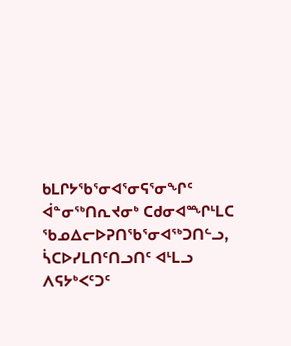ᑲᒪᒋᔭᖃᕐᓂᐊᕐᓂᕋᕐᓂᖏᑦ ᐋᓐᓂᖅᑎᕆᔪᓂᒃ ᑕᑯᓂᐊᙱᒻᒪᑕ ᖃᓄᐃᓕᐅᕈᑎᖃᕐᓂᐊᖅᑐᑎᓪᓗ, ᓵᑕᐅᓯᒪᑎᑦᑎᓗᑎᑦ ᐊᒻᒪᓗ ᐱᕋᔭᒃᐸᑦᑐᑦ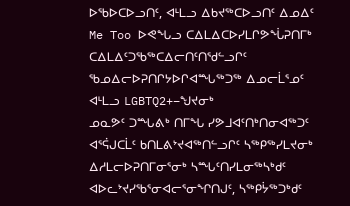ᐅᖃᐅᑕᐅᓗᑎᑦ, ᐊᒻᒪᓗ ᐃᑲᔪᖅᑕᐅᓗᑎᑦ ᐃᓄᐃᑦ Me Too ᐅᕙᖓᓗ ᑕᐃᒪᐃᑕᐅᓯᒪᒋᕗᖔᕈᑎᒥᒃ ᑕᐃᒪᐃᑦᑐᖃᖅᑕᐃᓕᑎᑦᑎᖁᓪᓗᒋᑦ ᖃᓄᐃᓕᐅᕈᑎᒋᔭᐅᒋᐊᙵᖅᑐᖅ ᐃᓄᓕᒫᕐᓄᑦ ᐊᒻᒪᓗ LGBTQ2+−ᖑᔪᓂᒃ
ᓄᓇᕗᑦ ᑐᙵᕕᒃ ᑎᒥᖓ ᓯᕗᒧᐊᑦᑎᒃᑎᓂᐊᖅᑐᑦ ᐊᕐᕌᒍᑕᒫᑦ ᑲᑎᒪᕕᔾᔪᐊᖅᑎᓪᓗᒋᑦ ᓴᖅᑭᖅᓯᒪᔪᓂᒃ ᐃᓱᒪᓕᐅᕈᑎᒥᓂᕐᓂᒃ ᓴᙵᑦᑎᓯᒪᓂᖅᓴᒃᑯᑦ ᐊᐅᓚᔾᔪᓯᖃᕐᓂᐊᓕᕐᓂᖏᑎᒍᑦ, ᓴᖅᑭᔮᖅᑐᒃᑯᑦ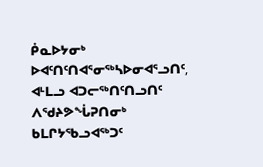ᑮᓇᐅᔭᓂᒃ ᐅᐊᑦᑎᑦᑎᐊᕐᓂᖅᓴᐅᓂᐊᕐᓗᑎᑦ, ᐊᒻᒪᓗ ᐊᑐᓕᖅᑎᑦᑎᓗᑎᑦ ᐱᖁᔨᕗᖔᕈᑎᓂᒃ ᑲᒪᒋᔭᖃᓗᐊᖅᑐᑦ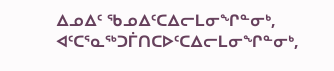ᐃᓄᐃᑦ ᖃᓄᐃᑦᑕᐃᓕᒪᓂᖏᓐᓂᒃ, ᐊᑦᑕᕐᓇᖅᑐᒦᑎᑕᐅᑦᑕᐃᓕᒪᓂᖏᓐᓂᒃ,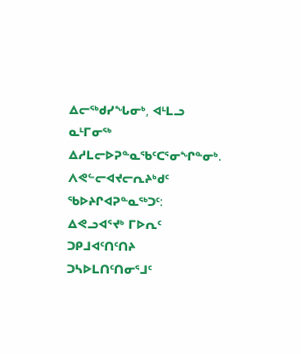ᐃᓕᖅᑯᓯᖓᓂᒃ, ᐊᒻᒪᓗ ᓇᒻᒥᓂᖅ ᐃᓱᒪᓕᐅᕈᓐᓇᖃᑦᑕᕐᓂᖏᓐᓂᒃ.
ᐱᕙᓪᓕᐊᔪᓕᕆᔨᒃᑯᑦ ᖃᐅᔨᒋᐊᕈᓐᓇᖅᑐᑦ:
ᐃᕙᓗᐊᕐᔪᒃ ᒥᐅᕆᑦ
ᑐᑭᒧᐊᑦᑎᑦᑎᔨ ᑐᓴᐅᒪᑎᑦᑎᓂᕐᒧᑦ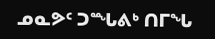ᓄᓇᕗᑦ ᑐᙵᕕᒃ ᑎᒥᖓ